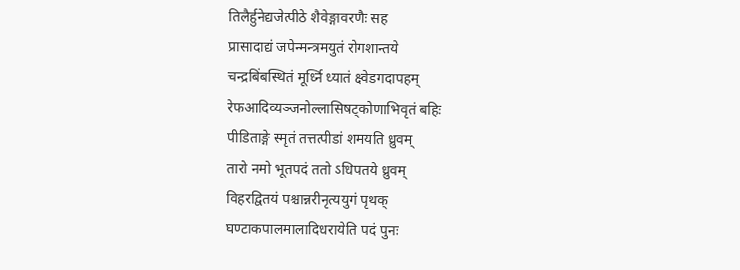तिलैर्हुनेद्यजेत्पीठे शैवेङ्गावरणैः सह
प्रासादाद्यं जपेन्मन्त्रमयुतं रोगशान्तये
चन्द्रबिंबस्थितं मूर्ध्नि ध्यातं क्ष्वेडगदापहम्
रेफआदिव्यञ्जनोल्लासिषट्कोणाभिवृतं बहिः
पीडिताङ्गे स्मृतं तत्तत्पीडां शमयति ध्रुवम्
तारो नमो भूतपदं ततो ऽधिपतये ध्रुवम्
विहरद्वितयं पश्चान्नरीनृत्ययुगं पृथक्
घण्टाकपालमालादिधरायेति पदं पुनः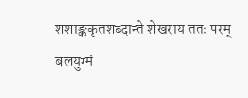शशाङ्ककृतशब्दान्ते शेखराय ततः परम्
बलयुग्मं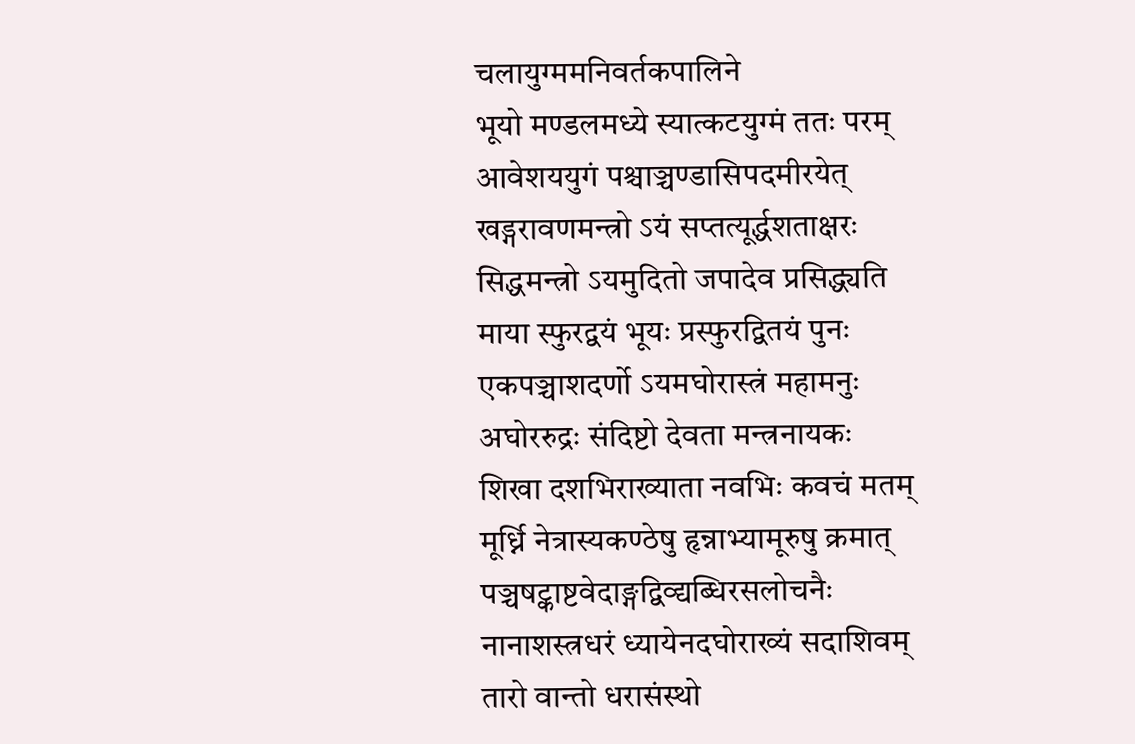चलायुग्ममनिवर्तकपालिने
भूयो मण्डलमध्ये स्यात्कटयुग्मं ततः परम्
आवेशययुगं पश्चाञ्चण्डासिपदमीरयेत्
खड्गरावणमन्त्रो ऽयं सप्तत्यूर्द्धशताक्षरः
सिद्धमन्त्रो ऽयमुदितो जपादेव प्रसिद्ध्यति
माया स्फुरद्वयं भूयः प्रस्फुरद्वितयं पुनः
एकपञ्चाशदर्णो ऽयमघोरास्त्रं महामनुः
अघोररुद्रः संदिष्टो देवता मन्त्रनायकः
शिखा दशभिराख्याता नवभिः कवचं मतम्
मूर्ध्नि नेत्रास्यकण्ठेषु हृन्नाभ्यामूरुषु क्रमात्
पञ्चषट्काष्टवेदाङ्गद्विव्द्यब्धिरसलोचनैः
नानाशस्त्रधरं ध्यायेनदघोराख्यं सदाशिवम्
तारो वान्तो धरासंस्थो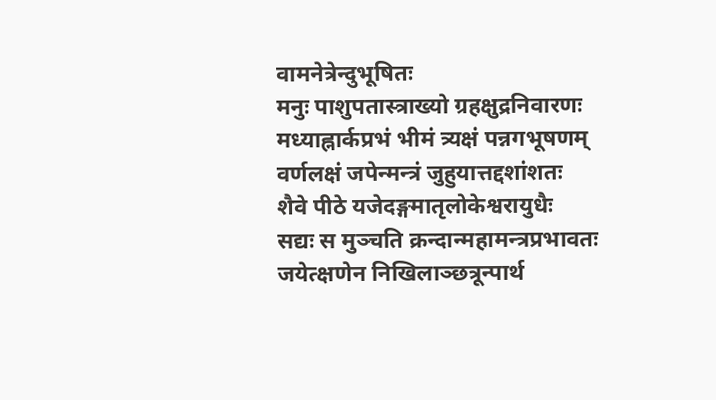वामनेत्रेन्दुभूषितः
मनुः पाशुपतास्त्राख्यो ग्रहक्षुद्रनिवारणः
मध्याह्नार्कप्रभं भीमं त्र्यक्षं पन्नगभूषणम्
वर्णलक्षं जपेन्मन्त्रं जुहुयात्तद्दशांशतः
शैवे पीठे यजेदङ्गमातृलोकेश्वरायुधैः
सद्यः स मुञ्चति क्रन्दान्महामन्त्रप्रभावतः
जयेत्क्षणेन निखिलाञ्छत्रून्पार्थ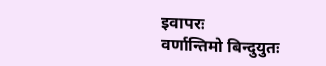इवापरः
वर्णान्तिमो बिन्दुयुतः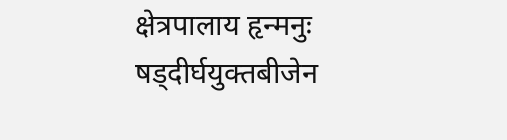क्षेत्रपालाय हृन्मनुः
षड्दीर्घयुक्तबीजेन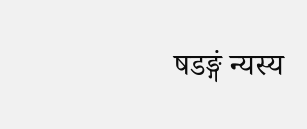षडङ्गं न्यस्य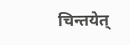चिन्तयेत्